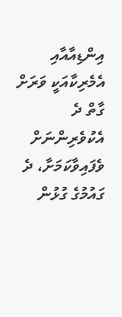އިންޑިއާއާއި އެމެރިކާއަކީ ވަރަށް ގާތް ދެ އެކުވެރިންނަށް ވެފައިވާކަމަށާ، ދެ ގައުމުގެ ގުޅުން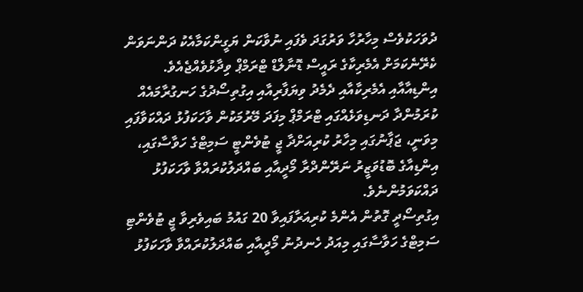ދުވަހަކުވެސް މިހާރުހާ ވަރުގަދަ ވެފައި ނުވާކަން ޔަގީންކަމާއެކު ދަންނަވަން ކެރޭނެކަމަށް އެމެރިކާގެ ރައީސް ޑޮނާލްޑް ޓްރަމްޕް ވިދާޅުވެއްޖެއެވެ.
އިންޑިއާއާއި އެމެރިކާއާއި ދެމެދު ވިޔަފާރިއާއި އިގުތިސޯދުގެ ހަނގުރާމައެއް ކުރަމުންދާ ދަނޑިވަޅެއްގައި ޓްރަމްޕް މިފަދަ މޭރުމަކުން ވާހަކަފުޅު ދައްކަވާފައި މިވަނީ، ޖަޕާނުގައި މިހާރު ކުރިއަށްދާ ޖީ ޓުވެންޓީ ސަމިޓްގެ ހަވާސާގައި، އިންޑިއާގެ ބޮޑުވަޒީރު ނަރޭންދްރާ މޯދީއާއި ބައްދަލުކުރައްވާ ވާހަކަފުޅު ދައްކަވަމުންނެވެ.
އިގުތިސޯދީ ގޮތުން އެންމެ ކުރިއަރާފައިވާ 20 ގައުމު ބައިވެރިވާ ޖީ ޓުވެންޓި ސަމިޓްގެ ހަވާސާގައި މިއަދު ހެނދުނު މޯދީއާއި ބައްދަލުކުރައްވާ ވާހަކަފުޅު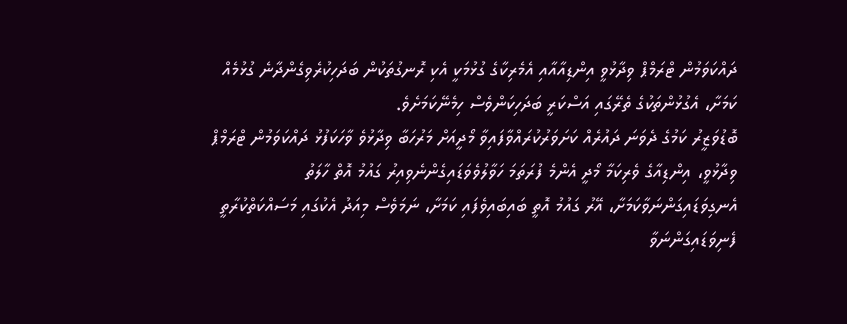ދައްކަވަމުން ޓްރަމްޕް ވިދާޅުވީ އިންޑިއާއާއި އެމެރިކާގެ ގުޅުމަކީ އެކި ރޮނގުތަކުން ބަދަހިކުރެވިގެންދާނެ ގުޅުމެއް ކަމަށާ، އެގުޅުންތަކުގެ ތެރޭގައި އަސްކަރީ ބަދަހިކަންވެސް ހިމެނޭކަމަށެވެ.
ބޮޑުވަޒީރު ކަމުގެ ދެވަނަ ދައުރެއް ކަށަވަރުކުރައްވާފައިވާ މޯދީއަށް މަރުހަބާ ވިދާޅުވެ ވާހަކަފުޅު ދައްކަވަމުން ޓްރަމްޕް ވިދާޅުވީ، އިންޑިއާގެ ވެރިކަމާ މޯދީ އެންމެ ފުރަތަމަ ހަވާލުވެވަޑައިގެންނެވިއިރު ގައުމު އޮތް ހާލަތު އެނގިވަޑައިގަންނަވާކަމަށާ، އޭރު ގައުމު އޮތީ ބައިބައިވެފައި ކަމަށާ، ނަމަވެސް މިއަދު އެކުގައި މަސައްކަތްކުރާތީ ފެނިވަޑައިގަންނަވާ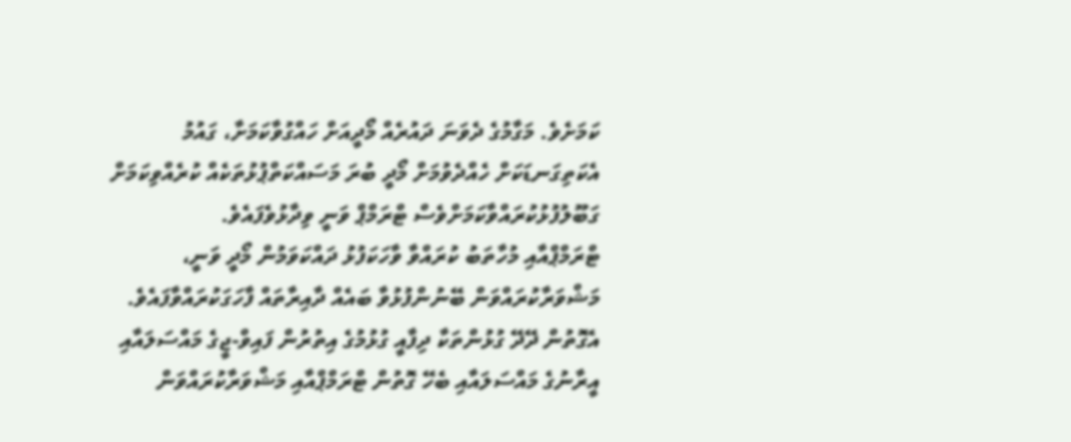ކަމަށެވެ. މަގާމުގެ ދެވަނަ ދައުރެއް މޯދީއަށް ހައްގުވާކަމަށާ، ގައުމު އެކަތިގަނޑަކަށް ހެއްދެވުމަށް މޯދީ ބުރަ މަސައްކަތްޕުޅުތަކެއް ކުރެއްވިކަމަށް ގަބޫލުފުޅުކުރައްވާކަމަށްވެސް ޓްރަމްޕް ވަނީ ވިދާޅުވެފައެވެ.
ޓްރަމްޕްއާއި މުހާތަބު ކުރައްވާ ވާހަކަފުޅު ދައްކަވަމުން މޯދީ ވަނީ، މަޝްވަރާކުރައްވަން ބޭނުންފުޅުވާ ބައެއް ދާއިރާތައް ފާހަގަކުރައްވާފައެވެ. އެގޮތުން ދޭދޭ ގުޅުންތަކާ ދިފާއީ ގުޅުމުގެ އިތުރުން ފައިވް-ޖީގެ މައްސަލައާއި އީރާނުގެ މައްސަލައާއި ބެހޭ ގޮތުން ޓްރަމްޕްއާއި މަޝްވަރާކުރައްވަން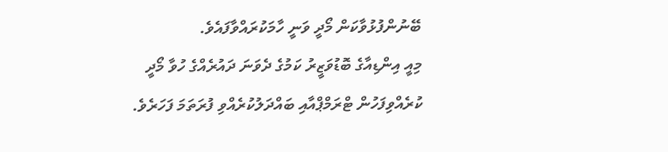ބޭނުންފުޅުވާކަން މޯދީ ވަނީ ހާމަކުރައްވާފައެވެ.
މިއީ އިންޑިއާގެ ބޮޑުވަޒީރު ކަމުގެ ދެވަނަ ދައުރެއްގެ ހުވާ މޯދީ ކުރެއްވިފަހުން ޓްރަމްޕްއާއި ބައްދަލުކުރެއްވި ފުރަތަމަ ފަހަރެވެ.